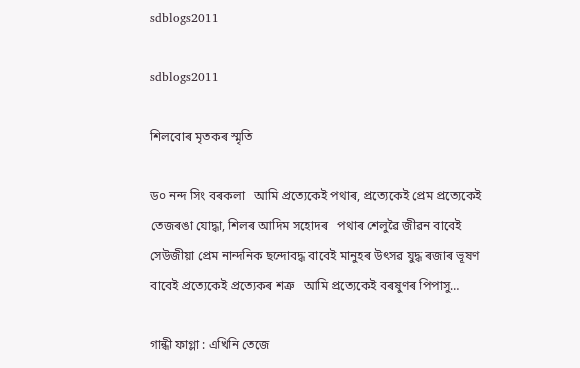sdblogs2011

sdblogs2011

শিলবোৰ মৃতকৰ স্মৃতি

ড০ নন্দ সিং বৰকলা   আমি প্রত্যেকেই পথাৰ, প্রত্যেকেই প্রেম প্রত্যেকেই তেজৰঙা যোদ্ধা, শিলৰ আদিম সহোদৰ   পথাৰ শেলুৱৈ জীৱন বাবেই সেউজীয়া প্রেম নান্দনিক ছন্দোবদ্ধ বাবেই মানুহৰ উৎসৱ যুদ্ধ ৰজাৰ ভূষণ বাবেই প্রত্যেকেই প্ৰত্যেকৰ শত্ৰু   আমি প্ৰত্যেকেই বৰষুণৰ পিপাসু…

গান্ধী ফাগ্লা : এখিনি তেজে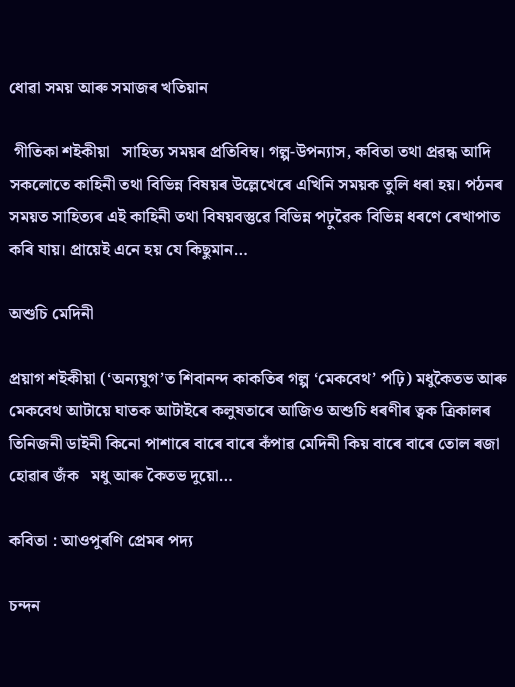ধোৱা সময় আৰু সমাজৰ খতিয়ান

 গীতিকা শইকীয়া   সাহিত্য সময়ৰ প্ৰতিবিম্ব। গল্প-উপন্যাস, কবিতা তথা প্ৰৱন্ধ আদি সকলোতে কাহিনী তথা বিভিন্ন বিষয়ৰ উল্লেখেৰে এখিনি সময়ক তুলি ধৰা হয়। পঠনৰ সময়ত সাহিত্যৰ এই কাহিনী তথা বিষয়বস্তুৱে বিভিন্ন পঢ়ুৱৈক বিভিন্ন ধৰণে ৰেখাপাত কৰি যায়। প্ৰায়েই এনে হয় যে কিছুমান…

অশুচি মেদিনী

প্ৰয়াগ শইকীয়া (‘অন্যযুগ’ত শিবানন্দ কাকতিৰ গল্প ‘মেকবেথ’ পঢ়ি) মধুকৈতভ আৰু মেকবেথ আটায়ে ঘাতক আটাইৰে কলুষতাৰে আজিও অশুচি ধৰণীৰ ত্বক ত্ৰিকালৰ তিনিজনী ডাইনী কিনো পাশাৰে বাৰে বাৰে কঁপাৱ মেদিনী কিয় বাৰে বাৰে তোল ৰজা হোৱাৰ জঁক   মধু আৰু কৈতভ দুয়ো…

কবিতা : আওপুৰণি প্ৰেমৰ পদ্য

চন্দন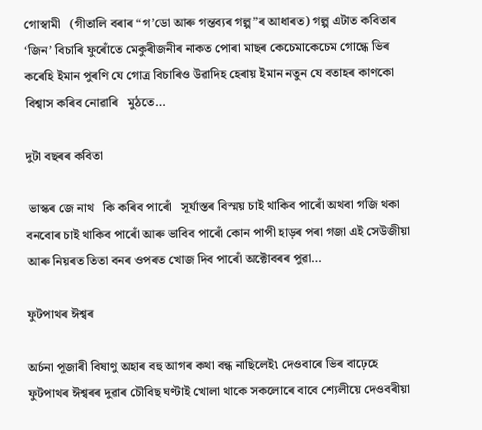গোস্বামী   (গীতালি বৰাৰ “গ’ডো আৰু গন্তব্যৰ গল্প”ৰ আধাৰত) গল্প এটাত কবিতাৰ ‘জিন’ বিচাৰি ফুৰোঁতে মেকুৰীজনীৰ নাকত পোৰা মাছৰ কেচেমাকেচেম গোন্ধে ভিৰ কৰেহি ইমান পুৰণি যে গোত্ৰ বিচাৰিও উৱাদিহ হেৰায় ইমান নতুন যে বতাহৰ কাণকো বিশ্বাস কৰিব নোৱাৰি   মুঠতে…

দুটা বছৰৰ কবিতা

 ভাস্কৰ জে নাথ   কি কৰিব পাৰোঁ   সূৰ্যাস্তৰ বিস্ময় চাই থাকিব পাৰোঁ অথবা গজি থকা বনবোৰ চাই থাকিব পাৰোঁ আৰু ভাবিব পাৰোঁ কোন পাপী হাড়ৰ পৰা গজা এই সেউজীয়া আৰু নিয়ৰত তিতা বনৰ ওপৰত খোজ দিব পাৰোঁ অক্টোবৰৰ পুৱা…

ফুটপাথৰ ঈশ্বৰ

অৰ্চনা পূজাৰী বিষাণু অহাৰ বহু আগৰ কথা বন্ধ নাছিলেই৷ দেওবাৰে ভিৰ বাঢ়েহে ফুটপাথৰ ঈশ্বৰৰ দুৱাৰ চৌবিছ ঘণ্টাই খোলা থাকে সকলোৰে বাবে শ্যেলীয়ে দেওবৰীয়া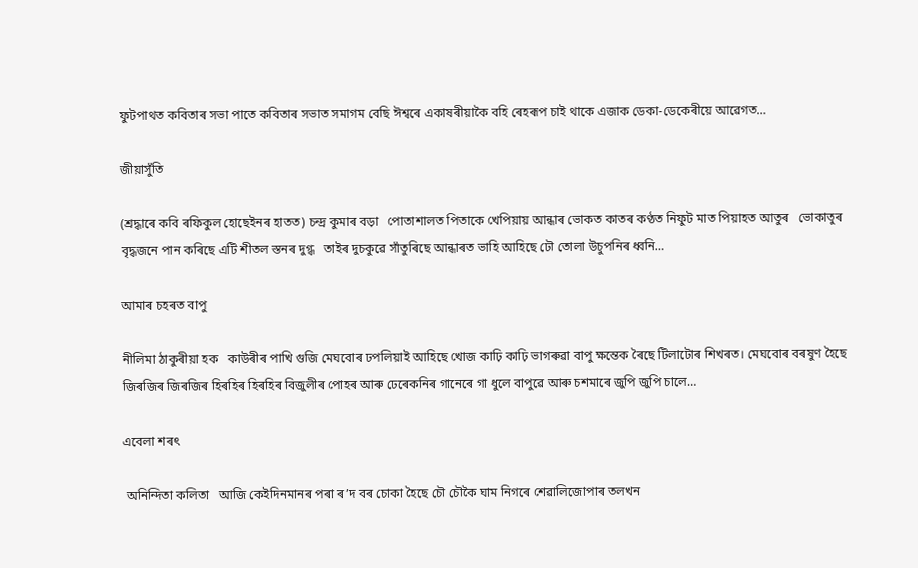ফুটপাথত কবিতাৰ সভা পাতে কবিতাৰ সভাত সমাগম বেছি ঈশ্বৰে একাষৰীয়াকৈ বহি ৰেহৰূপ চাই থাকে এজাক ডেকা-ডেকেৰীয়ে আৱেগত…

জীয়াসুঁতি

(শ্ৰদ্ধাৰে কবি ৰফিকুল হোছেইনৰ হাতত) চন্দ্ৰ কুমাৰ বড়া   পোতাশালত পিতাকে খেপিয়ায় আন্ধাৰ ভোকত কাতৰ কণ্ঠত নিফুট মাত পিয়াহত আতুৰ   ভোকাতুৰ বৃদ্ধজনে পান কৰিছে এটি শীতল স্তনৰ দুগ্ধ   তাইৰ দুচকুৱে সাঁতুৰিছে আন্ধাৰত ভাহি আহিছে ঢৌ তোলা উচুপনিৰ ধ্বনি…

আমাৰ চহৰত বাপু

নীলিমা ঠাকুৰীয়া হক   কাউৰীৰ পাখি গুজি মেঘবোৰ ঢপলিয়াই আহিছে খোজ কাঢ়ি কাঢ়ি ভাগৰুৱা বাপু ক্ষন্তেক ৰৈছে টিলাটোৰ শিখৰত। মেঘবোৰ বৰষুণ হৈছে   জিৰজিৰ জিৰজিৰ হিৰহিৰ হিৰহিৰ বিজুলীৰ পোহৰ আৰু ঢেৰেকনিৰ গানেৰে গা ধুলে বাপুৱে আৰু চশমাৰে জুপি জুপি চালে…

এবেলা শৰৎ

 অনিন্দিতা কলিতা   আজি কেইদিনমানৰ পৰা ৰ’দ বৰ চোকা হৈছে চৌ চৌকৈ ঘাম নিগৰে শেৱালিজোপাৰ তলখন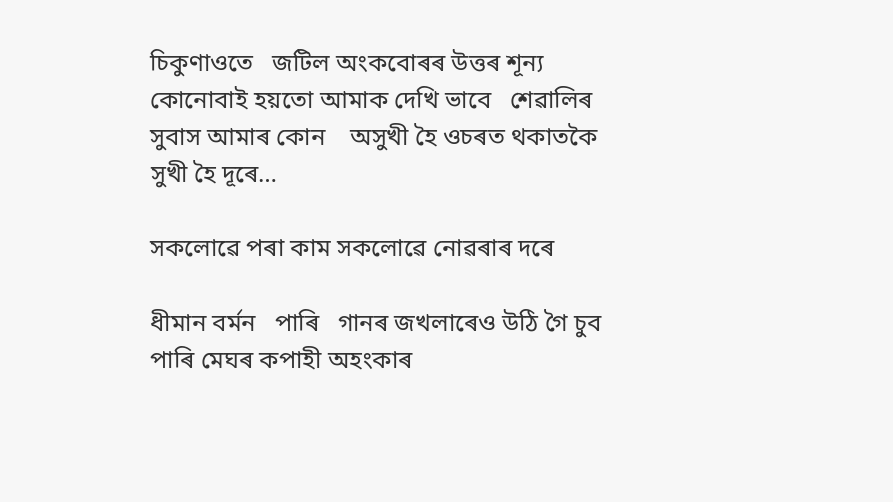চিকুণাওতে   জটিল অংকবোৰৰ উত্তৰ শূন্য কোনোবাই হয়তো আমাক দেখি ভাবে   শেৱালিৰ সুবাস আমাৰ কোন    অসুখী হৈ ওচৰত থকাতকৈ সুখী হৈ দূৰে…

সকলোৱে পৰা কাম সকলোৱে নোৱৰাৰ দৰে

ধীমান বৰ্মন   পাৰি   গানৰ জখলাৰেও উঠি গৈ চুব পাৰি মেঘৰ কপাহী অহংকাৰ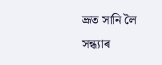ভ্ৰূত সানি লৈ সন্ধ্যাৰ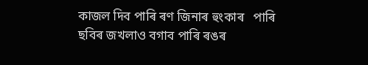কাজল দিব পাৰি ৰণ জিনাৰ হুংকাৰ   পাৰি   ছবিৰ জখলাও বগাব পাৰি ৰঙৰ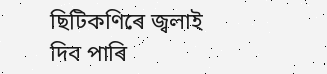ছিটিকণিৰে জ্বলাই দিব পাৰি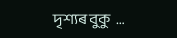দৃশ্যৰ বুকু  …